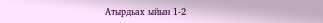Атырдьах ыйын 1-2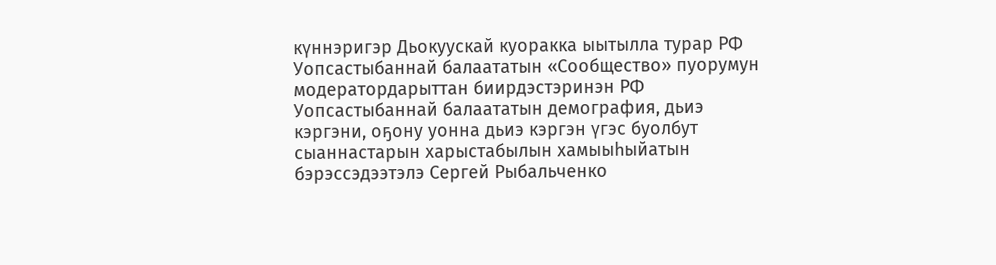күннэригэр Дьокуускай куоракка ыытылла турар РФ Уопсастыбаннай балаататын «Сообщество» пуорумун модератордарыттан биирдэстэринэн РФ Уопсастыбаннай балаататын демография, дьиэ кэргэни, оҕону уонна дьиэ кэргэн үгэс буолбут сыаннастарын харыстабылын хамыыһыйатын бэрэссэдээтэлэ Сергей Рыбальченко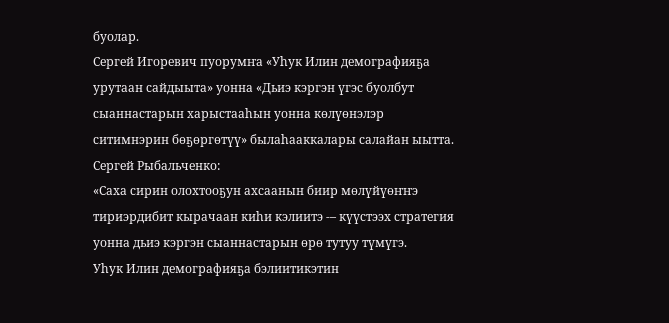буолар.
Сергей Игоревич пуорумҥа «Уһук Илин демографияҕа урутаан сайдыыта» уонна «Дьиэ кэргэн үгэс буолбут сыаннастарын харыстааһын уонна көлүөнэлэр ситимнэрин бөҕөргөтүү» былаһааккалары салайан ыытта.
Сергей Рыбальченко:
«Саха сирин олохтооҕун ахсаанын биир мөлүйүөҥҥэ тириэрдибит кырачаан киһи кэлиитэ -– күүстээх стратегия уонна дьиэ кэргэн сыаннастарын өрө тутуу түмүгэ.
Уһук Илин демографияҕа бэлиитикэтин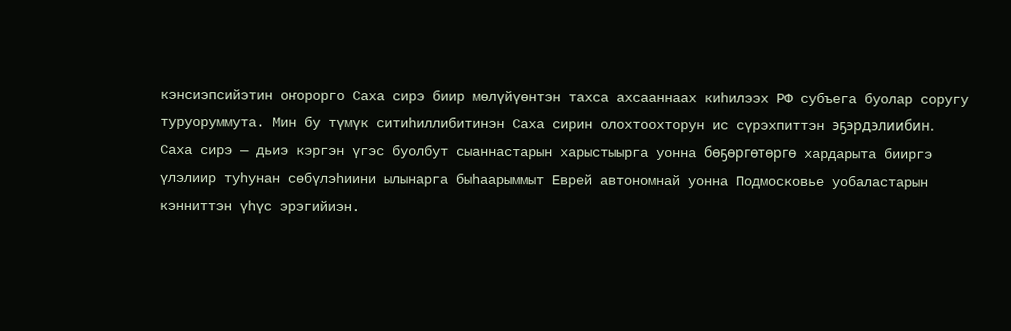кэнсиэпсийэтин оҥорорго Саха сирэ биир мөлүйүөнтэн тахса ахсааннаах киһилээх РФ субъега буолар соругу туруоруммута. Мин бу түмүк ситиһиллибитинэн Саха сирин олохтоохторун ис сүрэхпиттэн эҕэрдэлиибин.
Саха сирэ — дьиэ кэргэн үгэс буолбут сыаннастарын харыстыырга уонна бөҕөргөтөргө хардарыта бииргэ үлэлиир туһунан сөбүлэһиини ылынарга быһаарыммыт Еврей автономнай уонна Подмосковье уобаластарын кэнниттэн үһүс эрэгийиэн.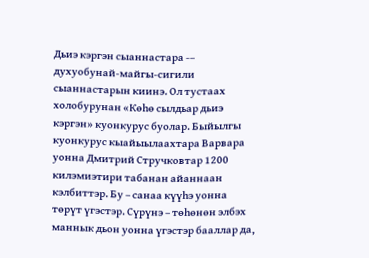Дьиэ кэргэн сыаннастара -– духуобунай-майгы-сигили сыаннастарын киинэ. Ол тустаах холобурунан «Көһө сылдьар дьиэ кэргэн» куонкурус буолар. Быйылгы куонкурус кыайыылаахтара Варвара уонна Дмитрий Стручковтар 1200 килэмиэтири табанан айаннаан кэлбиттэр. Бу – санаа күүһэ уонна төрүт үгэстэр. Сүрүнэ – төһөнөн элбэх маннык дьон уонна үгэстэр бааллар да,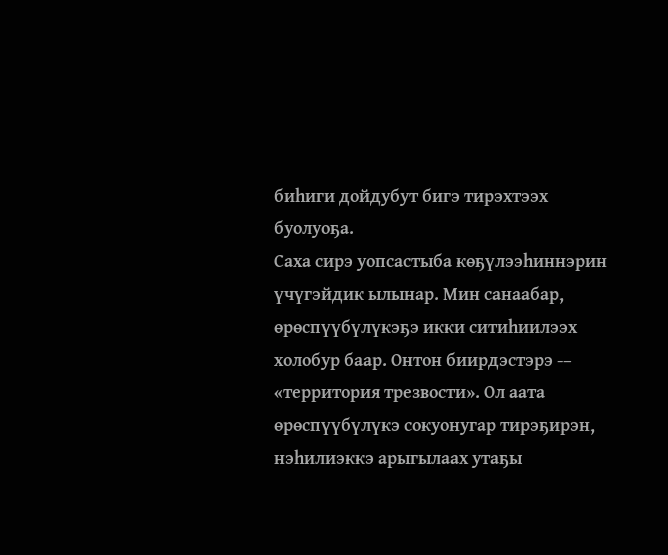биһиги дойдубут бигэ тирэхтээх буолуоҕа.
Саха сирэ уопсастыба көҕүлээһиннэрин үчүгэйдик ылынар. Мин санаабар, өрөспүүбүлүкэҕэ икки ситиһиилээх холобур баар. Онтон биирдэстэрэ -– «территория трезвости». Ол аата өрөспүүбүлүкэ сокуонугар тирэҕирэн, нэһилиэккэ арыгылаах утаҕы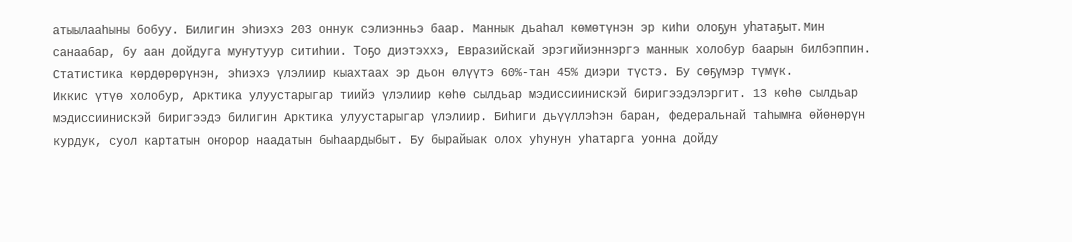атыылааһыны бобуу. Билигин эһиэхэ 203 оннук сэлиэнньэ баар. Маннык дьаһал көмөтүнэн эр киһи олоҕун уһатаҕыт. Мин санаабар, бу аан дойдуга муҥутуур ситиһии. Тоҕо диэтэххэ, Евразийскай эрэгийиэннэргэ маннык холобур баарын билбэппин. Статистика көрдөрөрүнэн, эһиэхэ үлэлиир кыахтаах эр дьон өлүүтэ 60%-тан 45% диэри түстэ. Бу сөҕүмэр түмүк.
Иккис үтүө холобур, Арктика улуустарыгар тиийэ үлэлиир көһө сылдьар мэдиссиинискэй биригээдэлэргит. 13 көһө сылдьар мэдиссиинискэй биригээдэ билигин Арктика улуустарыгар үлэлиир. Биһиги дьүүллэһэн баран, федеральнай таһымҥа өйөнөрүн курдук, суол картатын оҥорор наадатын быһаардыбыт. Бу бырайыак олох уһунун уһатарга уонна дойду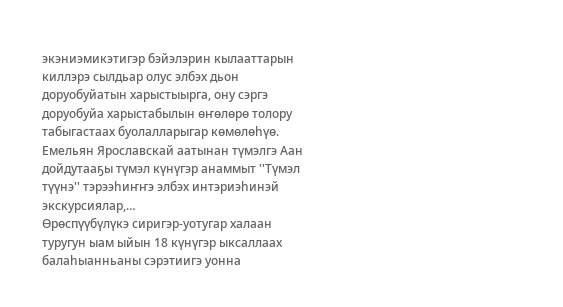экэниэмикэтигэр бэйэлэрин кылааттарын киллэрэ сылдьар олус элбэх дьон доруобуйатын харыстыырга, ону сэргэ доруобуйа харыстабылын өҥөлөрө толору табыгастаах буолалларыгар көмөлөһүө.
Емельян Ярославскай аатынан түмэлгэ Аан дойдутааҕы түмэл күнүгэр анаммыт ''Түмэл түүнэ'' тэрээһиҥҥэ элбэх интэриэһинэй экскурсиялар,…
Өрөспүүбүлүкэ сиригэр-уотугар халаан туругун ыам ыйын 18 күнүгэр ыксаллаах балаһыанньаны сэрэтиигэ уонна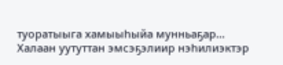туоратыыга хамыыһыйа мунньаҕар…
Халаан уутуттан эмсэҕэлиир нэһилиэктэр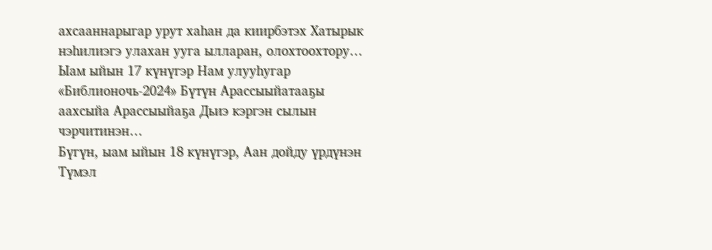ахсааннарыгар урут хаһан да киирбэтэх Хатырык нэһилиэгэ улахан ууга ылларан, олохтоохтору…
Ыам ыйын 17 күнүгэр Нам улууһугар «Библионочь-2024» Бүтүн Арассыыйатааҕы аахсыйа Арассыыйаҕа Дьиэ кэргэн сылын чэрчитинэн…
Бүгүн, ыам ыйын 18 күнүгэр, Аан дойду үрдүнэн Түмэл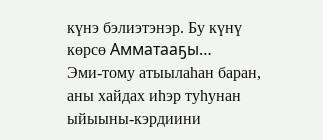күнэ бэлиэтэнэр. Бу күнү көрсө Амматааҕы…
Эми-тому атыылаһан баран, аны хайдах иһэр туһунан ыйыыны-кэрдиини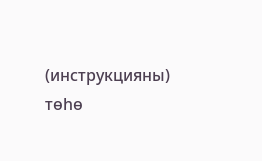(инструкцияны) төһө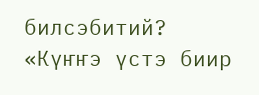билсэбитий? «Күҥҥэ үстэ биир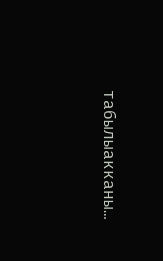табылыакканы…